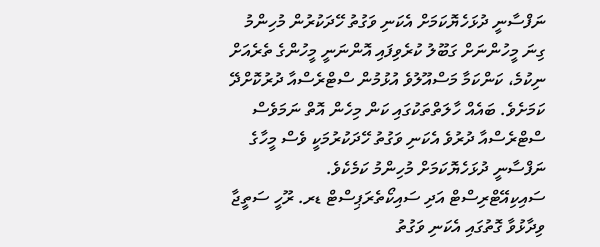ނަފްސާނީ ދުޅަހެޔޮކަމަށް އެކަނި ވަގުތު ހޭދަކުރުން މުހިންމު
ގިނަ މީހުންނަށް ގަބޫލު ކުރެވިފައި އޮންނަނީ މީހުންގެ ތެރެއަށް ނިކުމެ، ކަންކަމާ މަސްއޫލުވެ އުޅުމުން ސްޓްރެސްއާ ދުރުކޮށްދޭ ކަމަށެވެ. ބައެއް ހާލަތްތަކުގައި ކަން މިހެން އޮތް ނަމަވެސް ސްޓްރެސްއާ ދުރުވެ އެކަނި ވަގުތު ހޭދަކުރުމަކީ ވެސް މީހާގެ ނަފްސާނީ ދުޅަހެޔޮކަމަށް މުހިންމު ކަމެކެވެ.
ސައިކިއޭޓްރިސްޓް އަދި ސައިކޯތެރަޕިސްޓް ޑރ. ރޫހީ ސަތީޖާ ވިދާޅުވާ ގޮތުގައި އެކަނި ވަގުތު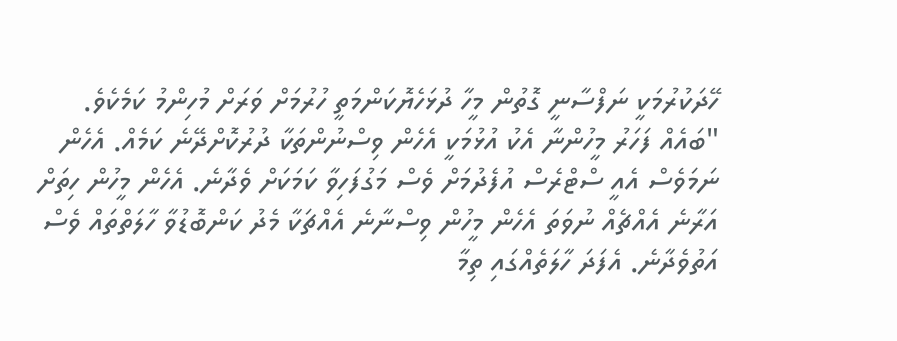ހޭދަކުރުމަކީ ނަފްސާނީ ގޮތުން މީހާ ދުޅަހެޔޮކަންމަތީ ހުރުމަށް ވަރަށް މުހިންމު ކަމެކެވެ.
"ބައެއް ފަހަރު މީހުންނާ އެކު އުޅުމަކީ އެހެން ވިސްނުންތަކާ ދުރުކޮށްދޭނެ ކަމެއް. އެހެން ނަމަވެސް އެއީ ސްޓްރެސް އުފެދުމަށް ވެސް މަގުފަހިވާ ކަމަކަށް ވެދާނެ. އެހެން މީހުން ހިތަށް އަރާނެ އެއްޗެއް ނުވަތަ އެހެން މީހުން ވިސްނާނެ އެއްޗަކާ މެދު ކަންބޮޑުވާ ހާލަތްތައް ވެސް އަތުވެދާނެ. އެފަދަ ހާލަތެއްގައި ތިމާ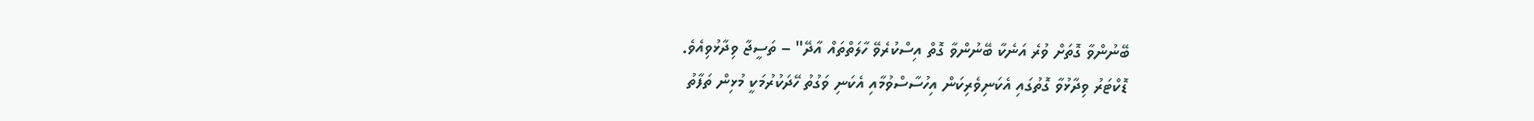ބޭނުންވާ ގޮތަށް ވުރެ އަނެކާ ބޭނުންވާ ގޮތް އިސްކުރެވޭ ހާލަތްތައް އާދޭ" – ތަސީޖާ ވިދާޅުވިއެވެ.
ޑޮކްޓަރު ވިދާޅުވާ ގޮތުގައި އެކަނިވެރިކަން އިހުސާސްވުމާއި އެކަނި ވަގުތު ހޭދަކުރުމަކީ މުޅިން ތަފާތު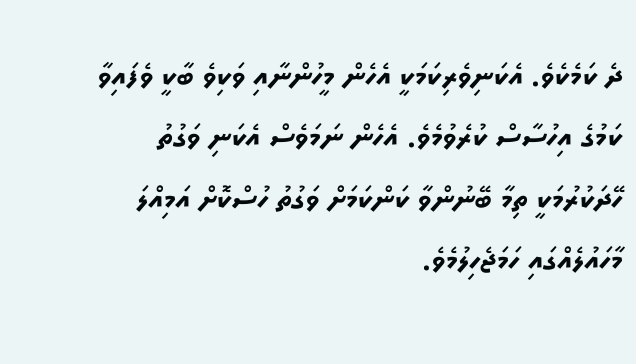ދެ ކަމެކެވެ. އެކަނިވެރިކަމަކީ އެހެން މީހުންނާއި ވަކިވެ ބާކީ ވެފައިވާ ކަމުގެ އިހުސާސް ކުރެވުމެވެ. އެހެން ނަމަވެސް އެކަނި ވަގުތު ހޭދަކުރުމަކީ ތިމާ ބޭނުންވާ ކަންކަމަށް ވަގުތު ހުސްކޮށް އަމިއްލަ މާހައުލެއްގައި ހަމަޖެހިލުމެވެ.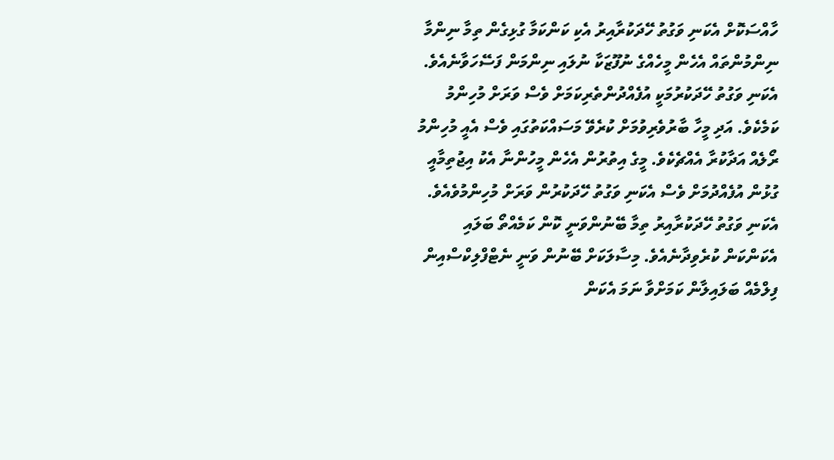ހާއްސަކޮށް އެކަނި ވަގުތު ހޭދަކުރާއިރު އެކި ކަންކަމާ ގުޅިގެން ތިމާ ނިންމާ ނިންމުންތައް އެހެން މީހެއްގެ ނުފޫޒަކާ ނުލައި ނިންމަން ފަސޭހަވާނެއެވެ.
އެކަނި ވަގުތު ހޭދަކުރުމަކީ އުފެއްދުންތެރިކަމަށް ވެސް ވަރަށް މުހިންމު ކަމެކެވެ. އަދި މީހާ ބާރުވެރިވުމަށް ކުރެވޭ މަސައްކަތުގައި ވެސް އެއީ މުހިންމު ރޯލެއް އަދާކުރާ އެއްޗެކެވެ. މީގެ އިތުރުން އެހެން މީހުންނާ އެކު އިޖުތިމާއީ ގުޅުން އުފެއްދުމަށް ވެސް އެކަނި ވަގުތު ހޭދަކުރުން ވަރަށް މުހިންމުވެއެވެ.
އެކަނި ވަގުތު ހޭދަކުރާއިރު ތިމާ ބޭނުންވަނީ ކޮން ކަމެއްތޯ ބަލައި އެކަންކަން ކުރެވިދާނެއެވެ. މިސާލަކަށް ބޭނުން ވަނީ ނެޓްފްލިކްސްއިން ފިލްމެއް ބަލައިލާން ކަމަށްވާ ނަމަ އެކަން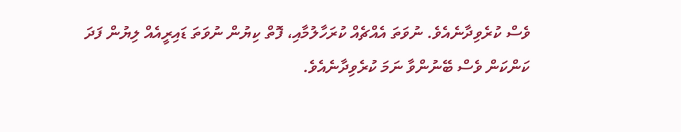ވެސް ކުރެވިދާނެއެވެ. ނުވަތަ އެއްޗެއް ކުރަހާލުމާއި، ފޮތް ކިޔުން ނުވަތަ ޑައިރީއެއް ލިޔުން ފަދަ ކަންކަން ވެސް ބޭނުންވާ ނަމަ ކުރެވިދާނެއެވެ.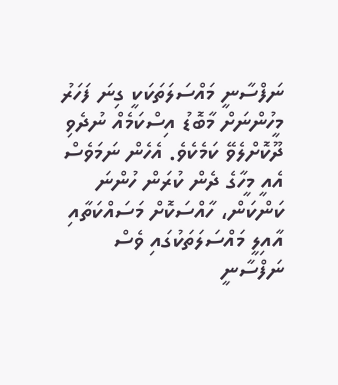ނަފްސާނީ މައްސަލަތަކަކީ ގިނަ ފަހަރު މީހުންނަށް މާބޮޑު އިސްކަމެއް ނުދެވި ދޫކޮށްލެވޭ ކަމެކެވެ. އެހެން ނަމަވެސް އެއީ މީހާގެ ދެން ކުރަން ހުންނަ ކަންކަން، ހާއްސަކޮށް މަސައްކަތާއި އާއިލީ މައްސަލަތަކުގައި ވެސް ނަފްސާނީ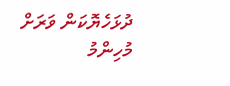ދުޅަހެޔޮކަން ވަރަށް މުހިންމު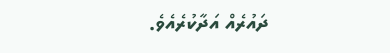ދައުރެއް އަދާކުރެއެވެ.